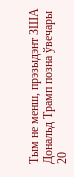Тым не менш, прэзыдэнт ЗША Дональд Трамп позна ўвечары 20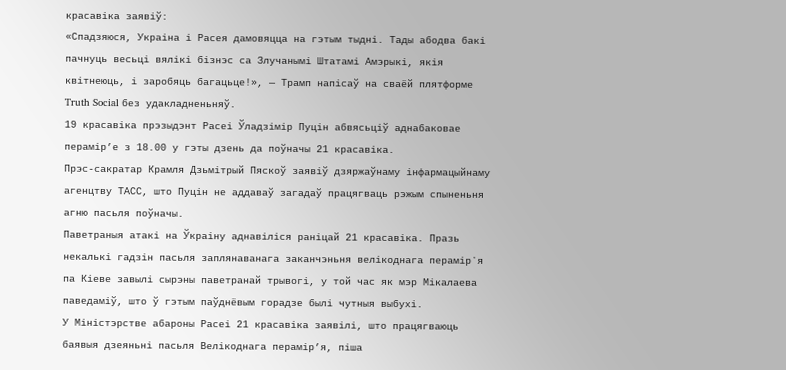красавіка заявіў:
«Спадзяюся, Украіна і Расея дамовяцца на гэтым тыдні. Тады абодва бакі пачнуць весьці вялікі бізнэс са Злучанымі Штатамі Амэрыкі, якія квітнеюць, і заробяць багацьце!», — Трамп напісаў на сваёй плятформе Truth Social без удакладненьняў.
19 красавіка прэзыдэнт Расеі Ўладзімір Пуцін абвясьціў аднабаковае перамір’е з 18.00 у гэты дзень да поўначы 21 красавіка.
Прэс-сакратар Крамля Дзьмітрый Пяскоў заявіў дзяржаўнаму інфармацыйнаму агенцтву ТАСС, што Пуцін не аддаваў загадаў працягваць рэжым спыненьня агню пасьля поўначы.
Паветраныя атакі на Ўкраіну аднавіліся раніцай 21 красавіка. Празь некалькі гадзін пасьля заплянаванага заканчэньня велікоднага перамірʼя па Кіеве завылі сырэны паветранай трывогі, у той час як мэр Мікалаева паведаміў, што ў гэтым паўднёвым горадзе былі чутныя выбухі.
У Міністэрстве абароны Расеі 21 красавіка заявілі, што працягваюць баявыя дзеяньні пасьля Велікоднага перамір’я, піша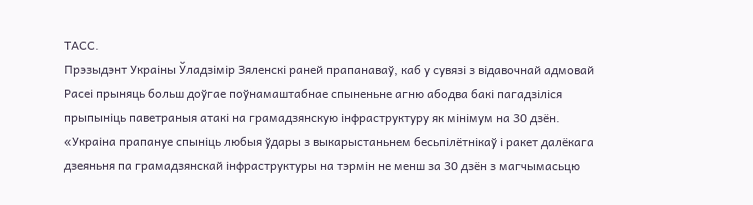ТАСС.
Прэзыдэнт Украіны Ўладзімір Зяленскі раней прапанаваў, каб у сувязі з відавочнай адмовай Расеі прыняць больш доўгае поўнамаштабнае спыненьне агню абодва бакі пагадзіліся прыпыніць паветраныя атакі на грамадзянскую інфраструктуру як мінімум на 30 дзён.
«Украіна прапануе спыніць любыя ўдары з выкарыстаньнем бесьпілётнікаў і ракет далёкага дзеяньня па грамадзянскай інфраструктуры на тэрмін не менш за 30 дзён з магчымасьцю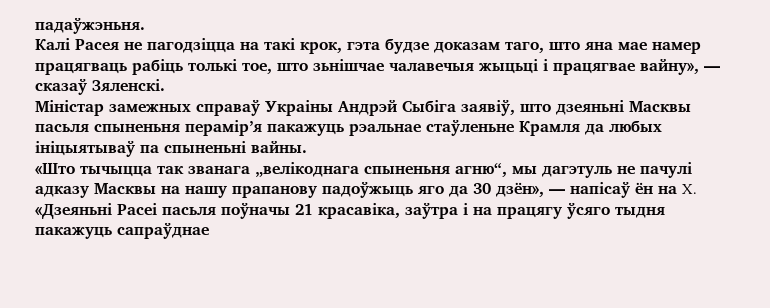падаўжэньня.
Калі Расея не пагодзіцца на такі крок, гэта будзе доказам таго, што яна мае намер працягваць рабіць толькі тое, што зьнішчае чалавечыя жыцьці і працягвае вайну», — сказаў Зяленскі.
Міністар замежных справаў Украіны Андрэй Сыбіга заявіў, што дзеяньні Масквы пасьля спыненьня перамір’я пакажуць рэальнае стаўленьне Крамля да любых ініцыятываў па спыненьні вайны.
«Што тычыцца так званага „велікоднага спыненьня агню“, мы дагэтуль не пачулі адказу Масквы на нашу прапанову падоўжыць яго да 30 дзён», — напісаў ён на X.
«Дзеяньні Расеі пасьля поўначы 21 красавіка, заўтра і на працягу ўсяго тыдня пакажуць сапраўднае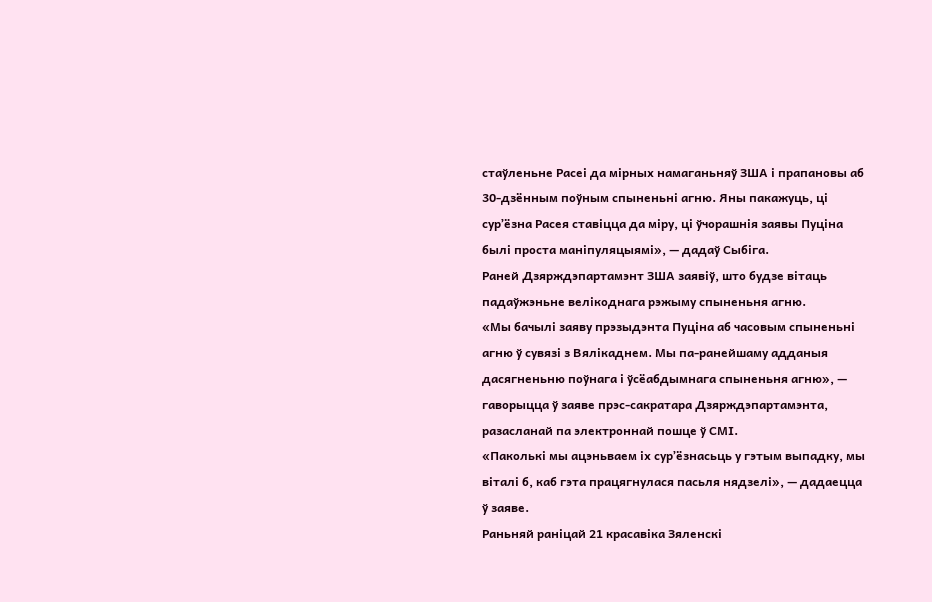стаўленьне Расеі да мірных намаганьняў ЗША і прапановы аб 30-дзённым поўным спыненьні агню. Яны пакажуць, ці сурʼёзна Расея ставіцца да міру, ці ўчорашнія заявы Пуціна былі проста маніпуляцыямі», — дадаў Сыбіга.
Раней Дзярждэпартамэнт ЗША заявіў, што будзе вітаць падаўжэньне велікоднага рэжыму спыненьня агню.
«Мы бачылі заяву прэзыдэнта Пуціна аб часовым спыненьні агню ў сувязі з Вялікаднем. Мы па-ранейшаму адданыя дасягненьню поўнага і ўсёабдымнага спыненьня агню», — гаворыцца ў заяве прэс-сакратара Дзярждэпартамэнта, разасланай па электроннай пошце ў СМІ.
«Паколькі мы ацэньваем іх сурʼёзнасьць у гэтым выпадку, мы віталі б, каб гэта працягнулася пасьля нядзелі», — дадаецца ў заяве.
Раньняй раніцай 21 красавіка Зяленскі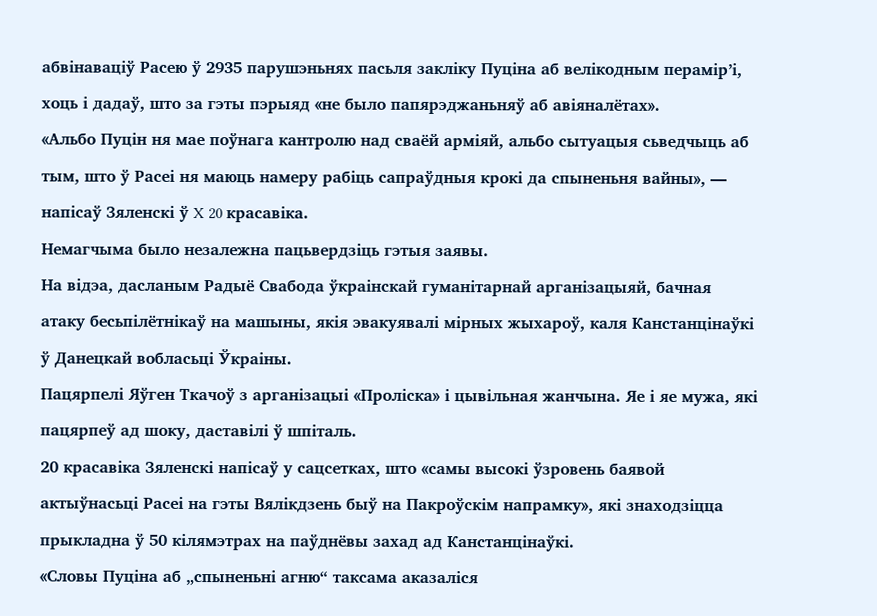абвінаваціў Расею ў 2935 парушэньнях пасьля закліку Пуціна аб велікодным перамірʼі, хоць і дадаў, што за гэты пэрыяд «не было папярэджаньняў аб авіяналётах».
«Альбо Пуцін ня мае поўнага кантролю над сваёй арміяй, альбо сытуацыя сьведчыць аб тым, што ў Расеі ня маюць намеру рабіць сапраўдныя крокі да спыненьня вайны», — напісаў Зяленскі ў X 20 красавіка.
Немагчыма было незалежна пацьвердзіць гэтыя заявы.
На відэа, дасланым Радыё Свабода ўкраінскай гуманітарнай арганізацыяй, бачная атаку бесьпілётнікаў на машыны, якія эвакуявалі мірных жыхароў, каля Канстанцінаўкі ў Данецкай вобласьці Ўкраіны.
Пацярпелі Яўген Ткачоў з арганізацыі «Проліска» і цывільная жанчына. Яе і яе мужа, які пацярпеў ад шоку, даставілі ў шпіталь.
20 красавіка Зяленскі напісаў у сацсетках, што «самы высокі ўзровень баявой актыўнасьці Расеі на гэты Вялікдзень быў на Пакроўскім напрамку», які знаходзіцца прыкладна ў 50 кілямэтрах на паўднёвы захад ад Канстанцінаўкі.
«Словы Пуціна аб „спыненьні агню“ таксама аказаліся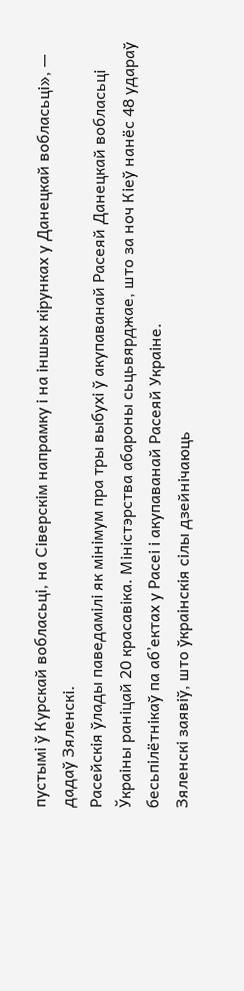пустымі ў Курскай вобласьці, на Сіверскім напрамку і на іншых кірунках у Данецкай вобласьці», — дадаў Зяленскі.
Расейскія ўлады паведамілі як мінімум пра тры выбухі ў акупаванай Расеяй Данецкай вобласьці Ўкраіны раніцай 20 красавіка. Міністэрства абароны сьцьвярджае, што за ноч Кіеў нанёс 48 удараў бесьпілётнікаў па аб’ектах у Расеі і акупаванай Расеяй Украіне.
Зяленскі заявіў, што ўкраінскія сілы дзейнічаюць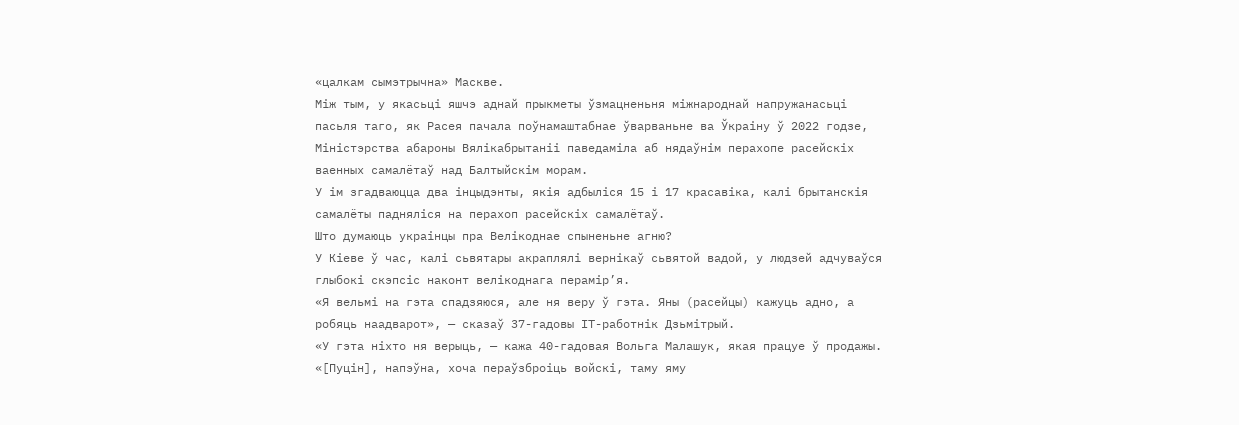«цалкам сымэтрычна» Маскве.
Між тым, у якасьці яшчэ аднай прыкметы ўзмацненьня міжнароднай напружанасьці пасьля таго, як Расея пачала поўнамаштабнае ўварваньне ва Ўкраіну ў 2022 годзе, Міністэрства абароны Вялікабрытаніі паведаміла аб нядаўнім перахопе расейскіх ваенных самалётаў над Балтыйскім морам.
У ім згадваюцца два інцыдэнты, якія адбыліся 15 і 17 красавіка, калі брытанскія самалёты падняліся на перахоп расейскіх самалётаў.
Што думаюць украінцы пра Велікоднае спыненьне агню?
У Кіеве ў час, калі сьвятары акраплялі вернікаў сьвятой вадой, у людзей адчуваўся глыбокі скэпсіс наконт велікоднага перамір’я.
«Я вельмі на гэта спадзяюся, але ня веру ў гэта. Яны (расейцы) кажуць адно, а робяць наадварот», — сказаў 37-гадовы ІТ-работнік Дзьмітрый.
«У гэта ніхто ня верыць, — кажа 40-гадовая Вольга Малашук, якая працуе ў продажы. «[Пуцін], напэўна, хоча пераўзброіць войскі, таму яму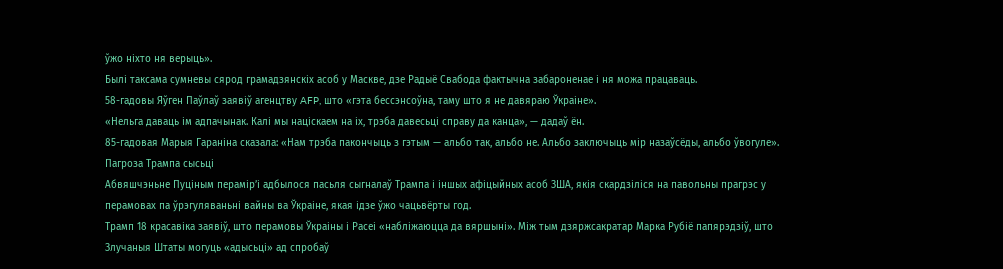ўжо ніхто ня верыць».
Былі таксама сумневы сярод грамадзянскіх асоб у Маскве, дзе Радыё Свабода фактычна забароненае і ня можа працаваць.
58-гадовы Яўген Паўлаў заявіў агенцтву AFP, што «гэта бессэнсоўна, таму што я не давяраю Ўкраіне».
«Нельга даваць ім адпачынак. Калі мы націскаем на іх, трэба давесьці справу да канца», — дадаў ён.
85-гадовая Марыя Гараніна сказала: «Нам трэба пакончыць з гэтым — альбо так, альбо не. Альбо заключыць мір назаўсёды, альбо ўвогуле».
Пагроза Трампа сысьці
Абвяшчэньне Пуціным перамірʼі адбылося пасьля сыгналаў Трампа і іншых афіцыйных асоб ЗША, якія скардзіліся на павольны прагрэс у перамовах па ўрэгуляваньні вайны ва Ўкраіне, якая ідзе ўжо чацьвёрты год.
Трамп 18 красавіка заявіў, што перамовы Ўкраіны і Расеі «набліжаюцца да вяршыні». Між тым дзяржсакратар Марка Рубіё папярэдзіў, што Злучаныя Штаты могуць «адысьці» ад спробаў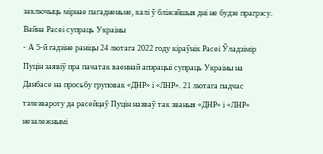заключыць мірнае пагадненьне, калі ў бліжэйшыя дні не будзе прагрэсу.
Вайна Расеі супраць Украіны
- А 5-й гадзіне раніцы 24 лютага 2022 году кіраўнік Расеі Ўладзімір Пуцін заявіў пра пачатак ваеннай апэрацыі супраць Украіны на Данбасе на просьбу груповак «ДНР» і «ЛНР». 21 лютага падчас тэлезвароту да расейцаў Пуцін назваў так званыя «ДНР» і «ЛНР» незалежнымі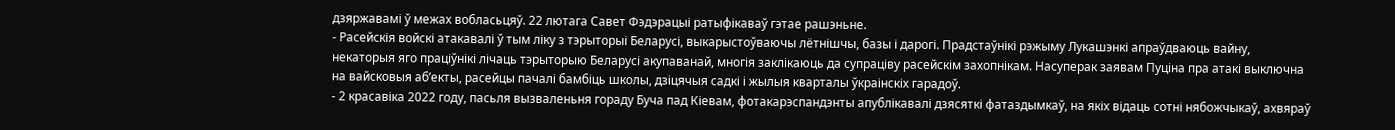дзяржавамі ў межах вобласьцяў. 22 лютага Савет Фэдэрацыі ратыфікаваў гэтае рашэньне.
- Расейскія войскі атакавалі ў тым ліку з тэрыторыі Беларусі, выкарыстоўваючы лётнішчы, базы і дарогі. Прадстаўнікі рэжыму Лукашэнкі апраўдваюць вайну, некаторыя яго праціўнікі лічаць тэрыторыю Беларусі акупаванай, многія заклікаюць да супраціву расейскім захопнікам. Насуперак заявам Пуціна пра атакі выключна на вайсковыя аб’екты, расейцы пачалі бамбіць школы, дзіцячыя садкі і жылыя кварталы ўкраінскіх гарадоў.
- 2 красавіка 2022 году, пасьля вызваленьня гораду Буча пад Кіевам, фотакарэспандэнты апублікавалі дзясяткі фатаздымкаў, на якіх відаць сотні нябожчыкаў, ахвяраў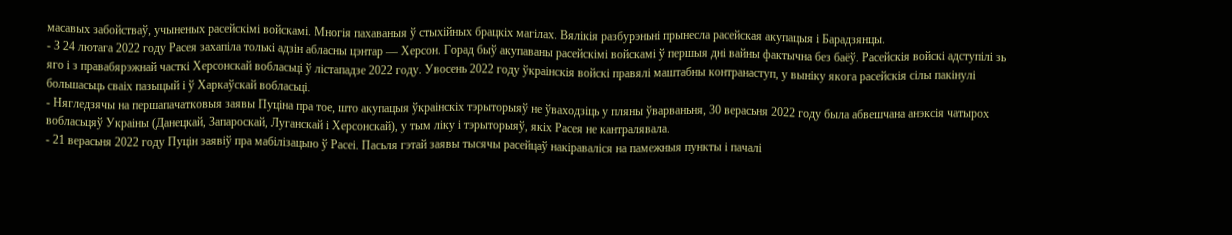масавых забойстваў, учыненых расейскімі войскамі. Многія пахаваныя ў стыхійных брацкіх магілах. Вялікія разбурэньні прынесла расейская акупацыя і Барадзянцы.
- З 24 лютага 2022 году Расея захапіла толькі адзін абласны цэнтар — Херсон. Горад быў акупаваны расейскімі войскамі ў першыя дні вайны фактычна без баёў. Расейскія войскі адступілі зь яго і з правабярэжнай часткі Херсонскай вобласьці ў лістападзе 2022 году. Увосень 2022 году ўкраінскія войскі правялі маштабны контранаступ, у выніку якога расейскія сілы пакінулі большасьць сваіх пазыцый і ў Харкаўскай вобласьці.
- Нягледзячы на першапачатковыя заявы Пуціна пра тое, што акупацыя ўкраінскіх тэрыторыяў не ўваходзіць у пляны ўварваньня, 30 верасьня 2022 году была абвешчана анэксія чатырох вобласьцяў Украіны (Данецкай, Запароскай, Луганскай і Херсонскай), у тым ліку і тэрыторыяў, якіх Расея не кантралявала.
- 21 верасьня 2022 году Пуцін заявіў пра мабілізацыю ў Расеі. Пасьля гэтай заявы тысячы расейцаў накіраваліся на памежныя пункты і пачалі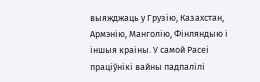выяжджаць у Грузію, Казахстан, Армэнію, Манголію, Фінляндыю і іншыя краіны. У самой Расеі праціўнікі вайны падпалілі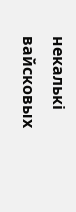некалькі вайсковых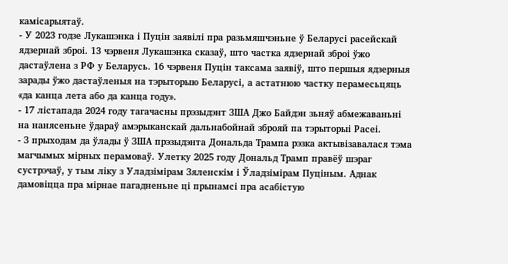камісарыятаў.
- У 2023 годзе Лукашэнка і Пуцін заявілі пра разьмяшчэньне ў Беларусі расейскай ядзернай зброі. 13 чэрвеня Лукашэнка сказаў, што частка ядзернай зброі ўжо дастаўлена з РФ у Беларусь. 16 чэрвеня Пуцін таксама заявіў, што першыя ядзерныя зарады ўжо дастаўленыя на тэрыторыю Беларусі, а астатнюю частку перамесьцяць «да канца лета або да канца году».
- 17 лістапада 2024 году тагачасны прэзыдэнт ЗША Джо Байдэн зьняў абмежаваньні на нанясеньне ўдараў амэрыканскай дальнабойнай зброяй па тэрыторыі Расеі.
- З прыходам да ўлады ў ЗША прэзыдэнта Дональда Трампа рэзка актывізавалася тэма магчымых мірных перамоваў. Улетку 2025 году Дональд Трамп правёў шэраг сустрэчаў, у тым ліку з Уладзімірам Зяленскім і Ўладзімірам Пуціным. Аднак дамовіцца пра мірнае пагадненьне ці прынамсі пра асабістую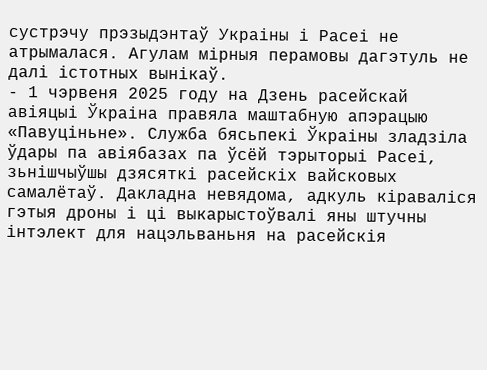сустрэчу прэзыдэнтаў Украіны і Расеі не атрымалася. Агулам мірныя перамовы дагэтуль не далі істотных вынікаў.
- 1 чэрвеня 2025 году на Дзень расейскай авіяцыі Ўкраіна правяла маштабную апэрацыю «Павуціньне». Служба бясьпекі Ўкраіны зладзіла ўдары па авіябазах па ўсёй тэрыторыі Расеі, зьнішчыўшы дзясяткі расейскіх вайсковых самалётаў. Дакладна невядома, адкуль кіраваліся гэтыя дроны і ці выкарыстоўвалі яны штучны інтэлект для нацэльваньня на расейскія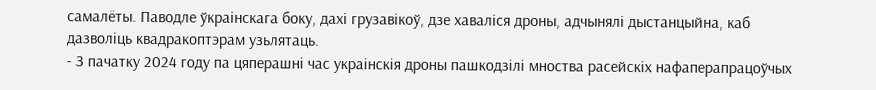самалёты. Паводле ўкраінскага боку, дахі грузавікоў, дзе хаваліся дроны, адчынялі дыстанцыйна, каб дазволіць квадракоптэрам узьлятаць.
- З пачатку 2024 году па цяперашні час украінскія дроны пашкодзілі мноства расейскіх нафаперапрацоўчых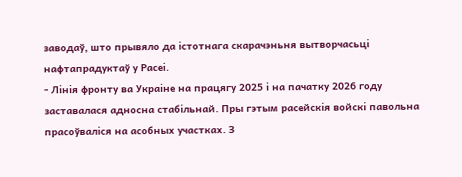заводаў, што прывяло да істотнага скарачэньня вытворчасьці нафтапрадуктаў у Расеі.
- Лінія фронту ва Украіне на працягу 2025 і на пачатку 2026 году заставалася адносна стабільнай. Пры гэтым расейскія войскі павольна прасоўваліся на асобных участках. З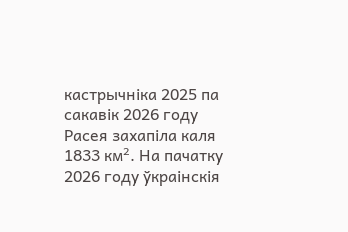кастрычніка 2025 па сакавік 2026 году Расея захапіла каля 1833 км². На пачатку 2026 году ўкраінскія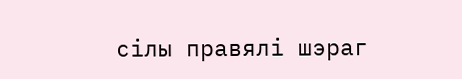сілы правялі шэраг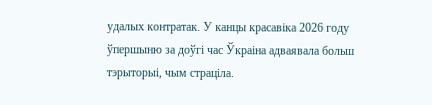удалых контратак. У канцы красавіка 2026 году ўпершыню за доўгі час Ўкраіна адваявала больш тэрыторыі, чым страціла.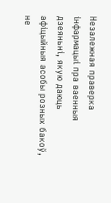Незалежная праверка інфармацыі пра ваенныя дзеяньні, якую даюць афіцыйныя асобы розных бакоў, не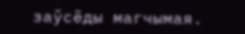заўсёды магчымая.